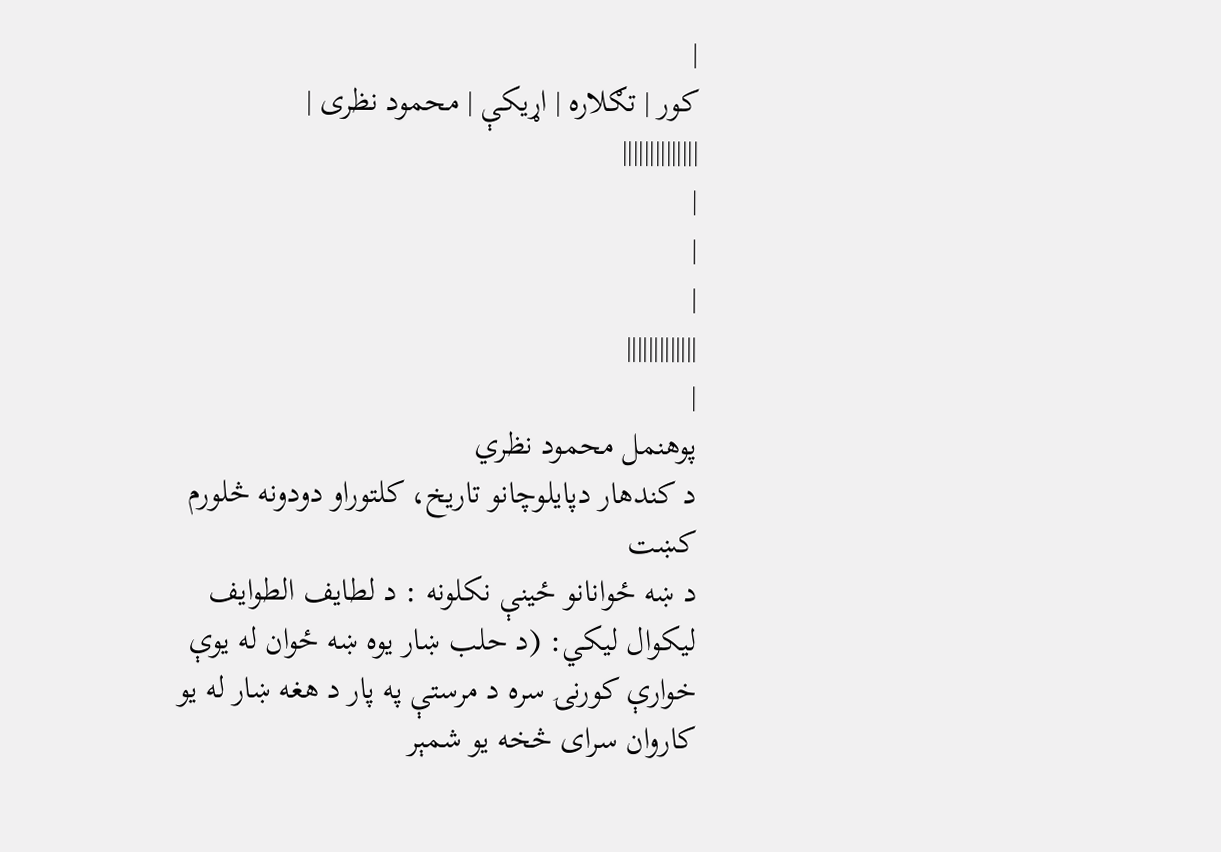|
کور | تګلاره | اړیکې | محمود نظری |
||||||||||||||
|
|
|
|||||||||||||
|
پوهنمل محمود نظري
د کندهار دپایلوچانو تاریخ، کلتوراو دودونه څلورم کښت
د ښه ځوانانو ځینې نکلونه : د لطایف الطوایف ليكوال ليكي: (د حلب ښار يوه ښه ځوان له يوې خوارې كورنۍ سره د مرستې په پار د هغه ښار له يو كاروان سراى څخه يو شمېر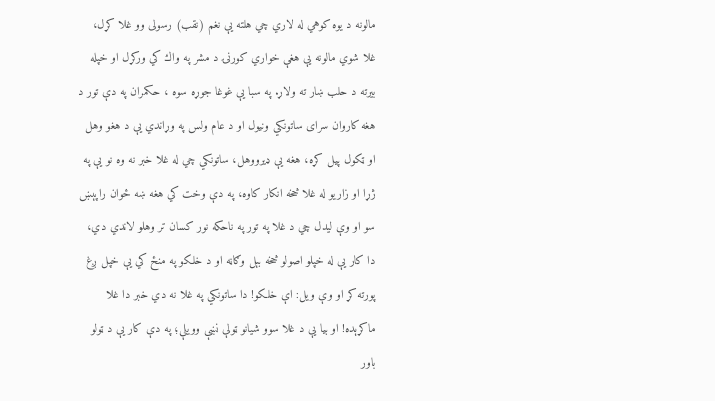مالونه د يوه كوهي له لاري چي هلته يې نغم (نقب) رسولى وو غلا كړل، غلا شوي مالونه يې هغې خواري كورنۍ د مشر په واك كي وركړل او خپله بيرته د حلب ښار ته ولاړ. په سبا يې غوغا جوړه سوه ، حکمران په دې تور د هغه كاروان سراى ساتونکي ونيول او د عام ولس په وړاندي يې د هغو وهل او ټكول پيل كړه، هغه يې ډیرووهل، ساتونکي چي له غلا خبر نه وه نو يې په ژړا او زاريو له غلا څخه انكار كاوه، په دې وخت كي هغه ښه ځوان راپېښ سو او وې ليدل چي د غلا په تور په ناحکه نور كسان تر وهلو لاندي دي، دا كار يې له خپلو اصولو څخه بېل وګاڼه او د خلكو په منځ كي يې خپل ږغ پورته كړ او وې ويل: اې خلكو! دا ساتونکي په غلا نه دي خبر دا غلا ماكړېده! او بیا يې د غلا سوو شيانو ټولې نښې وويلې؛ په دې كار يې د ټولو باور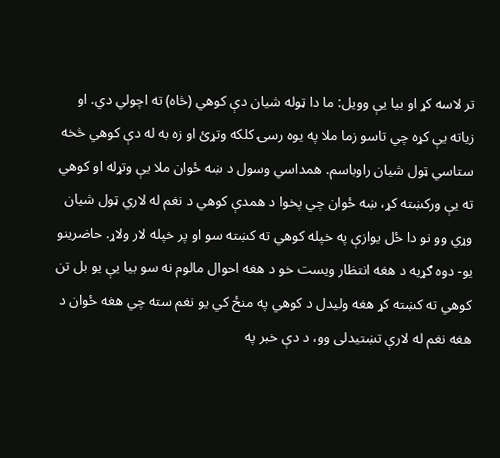تر لاسه كړ او بيا يې وويل: ما دا ټوله شيان دې كوهي (څاه) ته اچولي دي. او زیاته يې کړه چي تاسو زما ملا په يوه رسۍ كلكه وتړئ او زه به له دې كوهي څخه ستاسي ټول شيان راوباسم. همداسي وسول د ښه ځوان ملا يې وتړله او كوهي ته يې وركښته كړ، ښه ځوان چي پخوا د همدې كوهي د نغم له لاري ټول شيان وړي وو نو دا ځل يوازې په خپله كوهي ته كښته سو او پر خپله لار ولاړ. حاضرينو يو- دوه ګړیه د هغه انتظار ويست خو د هغه احوال مالوم نه سو بيا یې يو بل تن كوهي ته كښته کړ هغه ولیدل د كوهي په منځ كي يو نغم سته چي هغه ځوان د هغه نغم له لارې تښتیدلی وو، د دې خبر په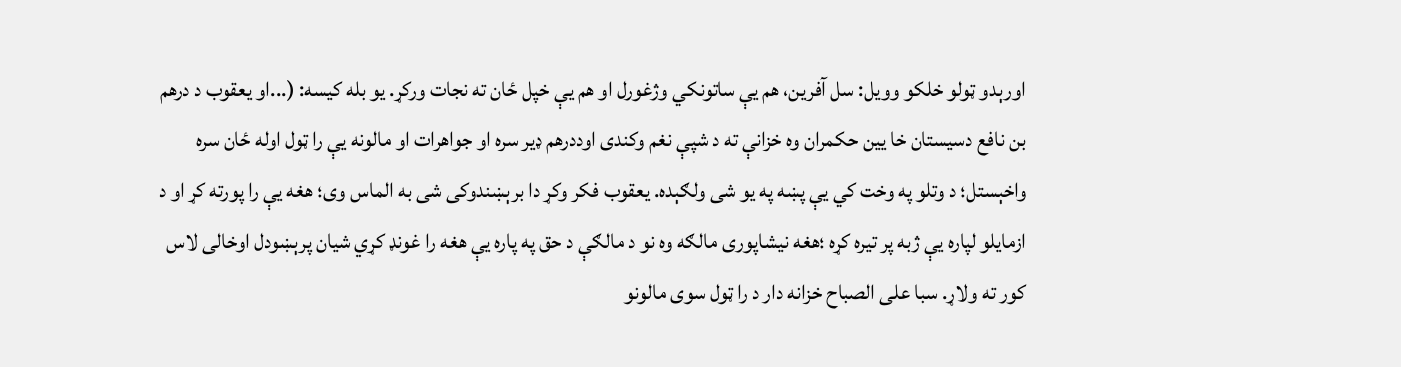اورېدو ټولو خلكو وويل: سل آفرين، هم يې ساتونكي وژغورل او هم يې خپل ځان ته نجات وركړ. یو بله کیسه: (...او يعقوب د درهم بن نافع دسیستان خا یین حکمران وه خزانې ته د شپې نغم وکندی اوددرهم ډیر سره او جواهرات او مالونه یې را ټول اوله ځان سره واخېستل؛ د وتلو په وخت کي یې پښه په یو شی ولګېده. یعقوب فکر وکړ دا برېښندوکی شی به الماس وی؛ هغه یې را پورته کړ او د ازمایلو لپاره یې ژبه پر تیره کړه ؛هغه نیشاپوری مالګه وه نو د مالګې د حق په پاره یې هغه را غونډ کړي شیان پرېښودل اوخالی لاس کور ته ولاړ. سبا علی الصباح خزانه دار د را ټول سوی مالونو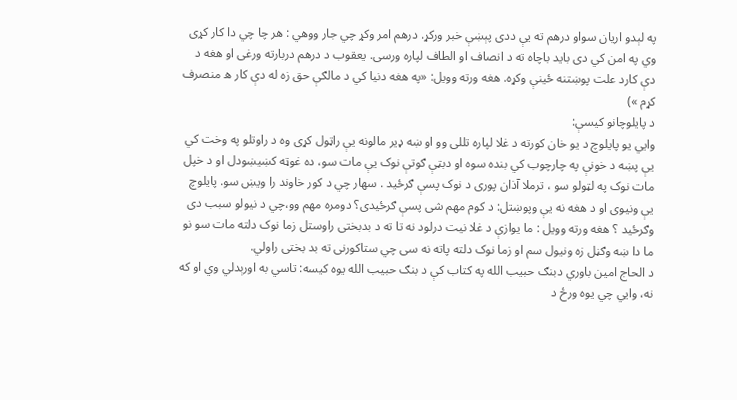په لېدو اریان سواو درهم ته یې ددی پېښې خبر ورکړ. درهم امر وکړ چي جار ووهي : هر چا چي دا کار کړی وي په امن کي دی باید باچاه ته د انصاف او الطاف لپاره ورسی. یعقوب د درهم دربارته ورغی او هغه د دې کارد علت پوښتنه ځینې وکړه. هغه ورته وویل: «په هغه دنیا کي د مالګې حق زه له دې کار ه منصرف کړم »)
د پایلوچانو کیسې:
وایي یو پایلوچ د یو خان کورته د غلا لپاره تللی وو او ښه ډیر مالونه یې راټول کړی وه د راوتلو په وخت کي یې پښه د خونې په چارچوب کي بنده سوه او دبټې ګوتې نوک یې مات سو، ده غوټه کښیښودل او د خپل مات نوک په لټولو سو ، ترملا آذان پوری د نوک پسې ګرځید . سهار چي د کور خاوند را ویښ سو. پایلوچ یې ونیوی او د هغه نه یې وپوښتل: د کوم مهم شی پسې ګرځیدی؟ دومره مهم وو،چي د نیولو سبب دی وګرځید ؟ هغه ورته وویل : ما یوازې د غلا نیت درلود نه تا ته د بدبختی راوستل زما نوک دلته مات سو نو ما دا ښه وګڼل زه ونیول سم او زما نوک دلته پاته نه سی چي ستاکورنی ته بد بختی راولي.
د الحاج امين باوري دبنګ حبيب الله په کتاب کې د بنګ حبیب الله یوه کیسه: تاسي به اورېدلي وي او كه نه، وايي چي يوه ورځ د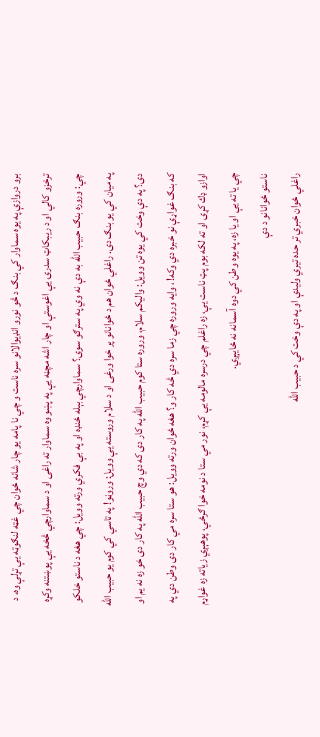برو دروازې په يوه سماوار كي بنګ د څو نورو انډيوالانو سره ناست و چي نا پامه يو چار شانه ځوان چي غټه لنګوټه يې تړلې وه، د ترخزو كالي او د ريبكاټ سدرۍ يې اغوستې او چار اشه مچڼه يې په پښو وه سماوار ته راغى او د سماوارچي څخه يې پوښتنه وكړه چي: وروره بنګ حبيب الله به دې نه وي په سترګو سوى؟ سماوارچي بېله ځنډه او په بې فكري ورته وويل: چي هغه د ناستو خلكو په ميان كي يو بنګ دى. راغلي ځوان هم د ځوانانو پر خوا ورغى او د سلام وروسته يې وويل: وروڼو! په تاسي كي كوم يو حبيب الله دى؟ په دې وخت كي يوه تن وويل: واليكم سلام، وروره ستا كوم حبيب الله په كار دى كه دي وچ حبيب الله په كار دى خو زه نه يم او كه بنګ غواړې نو خبره دي وكه! ، وايه وروره چي زما سره دي څه كار و؟ هغه ځوان ورته وويل: هو ستا سره مي كار دى وطن دي په اوازو ډك كړى او ته لكه بوم پټ ناست يې، زه راغلم چي درسره مالومه يې كړم، نور مي ستا د نومه خوا ګرځي، پوهېږي زياته زه غواړم چي يا ته يې او يا زه، په يوه وطن كي دوه آسمانه نه ځايېږي.
ناستو ځوانانو د دې
راغلي ځوان خبري تر حده تيري وليدې او په دې وخت كي د حبيب الله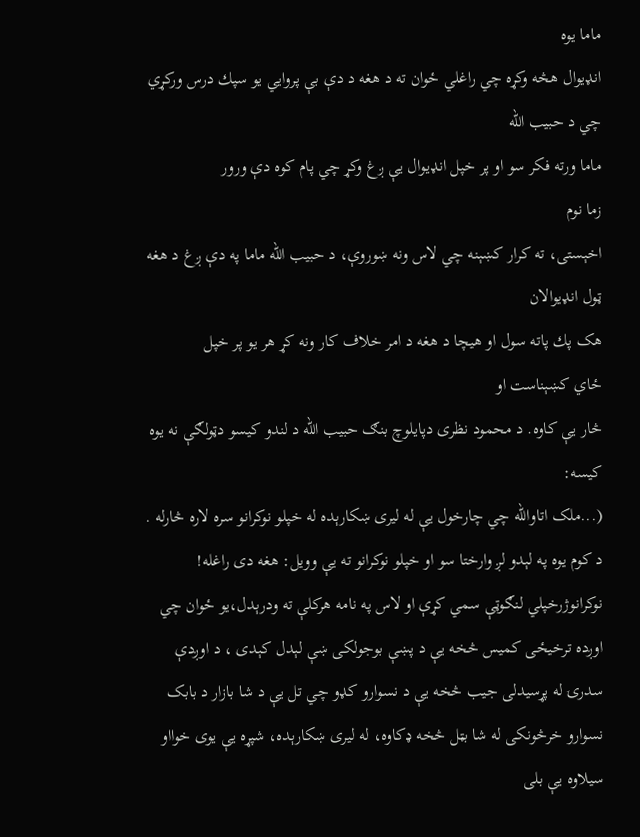ماما يوه
انډيوال هڅه وكړه چي راغلي ځوان ته د هغه د دې بې پروايي يو سپك درس وركړي
چي د حبيب الله
ماما ورته فكر سو او پر خپل انډيوال يې ږغ وكړ چي پام كوه دې ورور
زما نوم
اخېستى، ته كرار كښېنه چي لاس ونه ښوروې، د حبيب الله ماما په دې ږغ د هغه
ټول انډيوالان
هک پك پاته سول او هيچا د هغه د امر خلاف كار ونه كړ هر يو پر خپل
ځاي كښېناست او
څار يې كاوه. د محمود نظری دپایلوچ بنګ حبیب الله د لندو کیسو دټولګې نه یوه کیسه:
(...ملک اتاوالله چي چارخول یې له لیری ښکارېده له خپلو نوکرانو سره لاره څارله . د کوم یوه په لېدو لږ وارختا سو او خپلو نوکرانو ته یې وویل: هغه دی راغله!
نوکرانوژرخپلي لنګوټې سمي کړې او لاس په نامه هرکلې ته ودرېدل،یو ځوان چي اوږده ترخیځی کمیس څخه یې د پښې بوجولکی ښې لېدل کېدی ، د اوږدې سدرۍ له پړسیدلی جیب څخه یې د نسوارو کډو چي تل یې د شا بازار د بابک نسوارو خرڅونکی له شا بټل څخه ډکاوه، له لیری ښکارېده، شپړه یې یوی خوااو سیلاوه یې بلی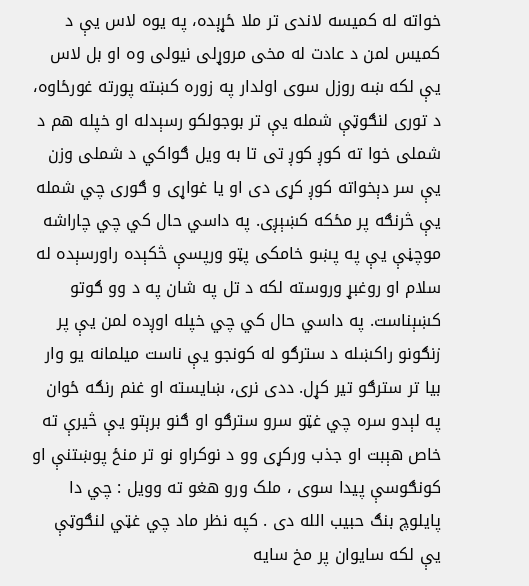خواته له کمیسه لاندی تر ملا ځړېده، په یوه لاس یې د کمیس لمن د عادت له مخی مروړلی نیولی وه او بل لاس یې لکه ښه روزل سوی اولدار په زوره کښته پورته غورځاوه، د توری لنګوټې شمله یې تر بوجولکو رسېدله او خپله هم د شملی خوا ته کوږ کوږ تی تا به ویل ګواکي د شملی وزن یې سر دېخواته کوږ کړی دی او یا غواړی و ګوری چي شمله یې څرنګه پر مځکه کښېږی. په داسي حال کي چي چاراشه موچڼې یې په پښو خامکی پټو ورپسې څکېده راورسېده له سلام او روغبړ وروسته لکه د تل په شان په د وو ګوتو کښېناست. په داسي حال کي چي خپله اوږده لمن یې پر زنګونو راکښله د سترګو له کونجو یې ناست میلمانه یو وار بیا تر سترګو تیر کړل. ددی نری، ښایسته او غنم رنګه ځوان په لېدو سره چي غټو سرو سترګو او ګنو برېتو یې څیرې ته خاص هېبت او جذب ورکړی وو د نوکراو نو تر منځ پوښتنې او کونګوسې پیدا سوی ، ملک ورو هغو ته وویل : چي دا پایلوچ بنګ حبیب الله دی . کپه نظر ماد چي غټي لنګوټې یې لکه سایوان پر مخ سایه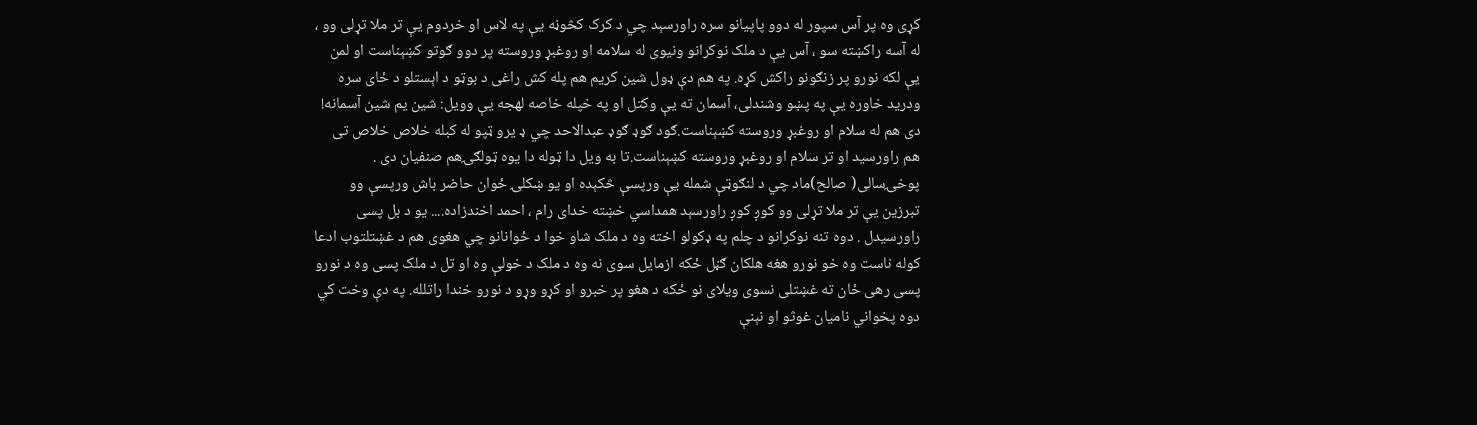کړی وه پر آس سپور له دوو پاپیانو سره راورسېد چي د کرک کڅوڼه یې په لاس او خردوم یې تر ملا تړلی وو ، له آسه راکښته سو ، آس یې د ملک نوکرانو ونیوی له سلامه او روغبړ وروسته پر دوو ګوتو کښېناست او لمن یې لکه نورو پر زنګونو راکش کړه. په هم دې ډول شین کریم هم پله کش راغی د بوټو د اېستلو د ځای سره ودرید خاوره یې په پښو وشندلی، آسمان ته یې وکتل او په خپله خاصه لهجه یې وویل: شین یم شین آسمانه! دی هم له سلام او روغبړ وروسته کښېناست.ګود ګوډ ګوډ عبدالاحد چي ډ یرو ټپو له کبله خلاص خلاص تی هم راورسيد او تر سلام او روغبړ وروسته کښېناست.تا به ویل دا ټوله دا یوه ټولګۍهم صنفیان دی . پوخۍسالی( صالح)ماد چي د لنګوټې شمله یې ورپسې څکېده او یو ښکلۍ ځوان حاضر باش ورپسې وو تبرزین یې تر ملا تړلی وو کوږ کوږ راورسېد همداسي خښته خدای رام ، احمد اخندزاده.... یو د بل پسی راورسیدل . دوه تنه نوکرانو د چلم په ډکولو اخته وه د ملک شاو خوا د ځوانانو چي هغوی هم د غښتلتوب ادعا کوله ناست وه خو نورو هغه هلکان ګڼل ځکه ازمایل سوی نه وه د ملک د خولې وه او تل د ملک پسی وه د نورو پسی رهی ځان ته غښتلی نسوی ویلای نو ځکه د هغو پر خبرو او کړو وړو د نورو خندا راتلله. په دې وخت کي دوه پخواني نامیان غوثو او نېنې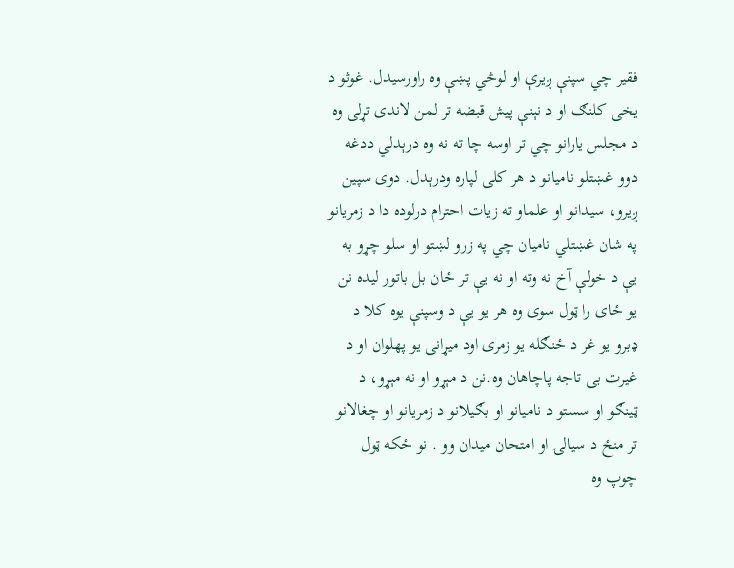فقیر چي سپنې ږیرې او لوڅي پښې وه راورسیدل. غوثو د یخی کلنګ او د نېنې پیش قبضه تر لمن لاندی تړلی وه د مجلس یارانو چي تر اوسه چا ته نه وه درېدلي ددغه دوو غښتلو نامیانو د هر کلی لپاره ودرېدل. دوی سپین ږیرو، سیدانو او علماو ته زیات احترام درلوده دا د زمریانو په شان غښتلي نامیان چي په زرو لښتو او سلو چړو به یې د خولې آخ نه وته او نه یې تر ځان بل باتور لیده نن یو ځای را ټول سوی وه هر یو یې د وسپنې یوه کلا د ډبرو یو غر د ځنګله یو زمری اود میړانی یو پهلوان او د غیرت بی تاجه پاچاهان وه.نن د مېړو او نه مېړو، د ټینګو او سستو د نامیانو او بګیلانو د زمریانو او چغالانو تر منځ د سیالۍ او امتحان میدان وو . نو ځکه ټول چوپ وه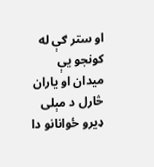او ستر ګې له کونجو یې میدان او یاران څارل د مېلی ډیرو ځوانانو دا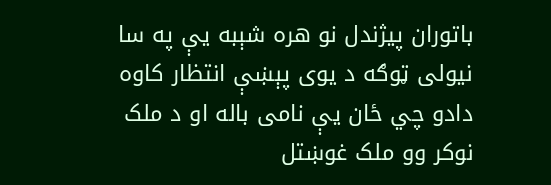باتوران پیژندل نو هره شېبه یې په سا نیولی ټوګه د یوی پېښې انتظار کاوه دادو چي ځان یې نامی باله او د ملک نوکر وو ملک غوښتل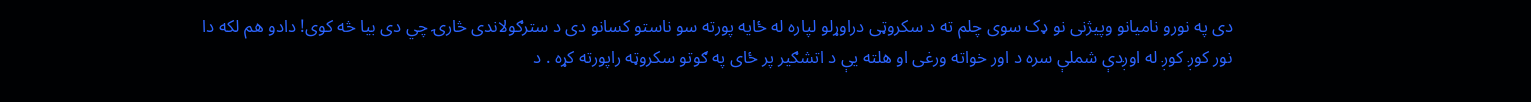دی په نورو نامیانو وپیژنی نو ډک سوی چلم ته د سکروټی دراوړلو لپاره له ځایه پورته سو ناستو کسانو دی د سترګولاندی څارۍ چي دی بیا څه کوی! دادو هم لکه دا نور کوږ کوږ له اوږدې شملې سره د اور خواته ورغی او هلته یې د اتشګیر پر ځای په ګوتو سکروټه راپورته کړه . د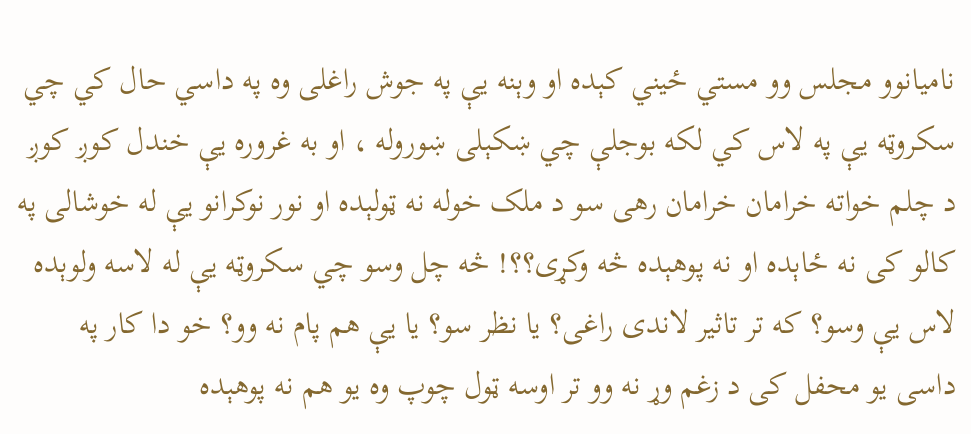نامیانوو مجلس وو مستي ځیني کېده او وېنه یې په جوش راغلی وه په داسي حال کي چي سکروټه یې په لاس کي لکه بوجلې چي ښکېلی ښوروله ، او به غروره یې خندل کوږ کوږ د چلم خواته خرامان خرامان رهی سو د ملک خوله نه ټولېده او نور نوکرانو یې له خوشالی په کالو کی نه ځاېده او نه پوهېده څه وکړی؟؟! څه چل وسو چي سکروټه یې له لاسه ولوېده لاس یې وسو؟ که تر تاثیر لاندی راغی؟ یا نظر سو؟ یا یې هم پام نه وو؟ خو دا کار په داسی یو محفل کی د زغم وړ نه وو تر اوسه ټول چوپ وه یو هم نه پوهېده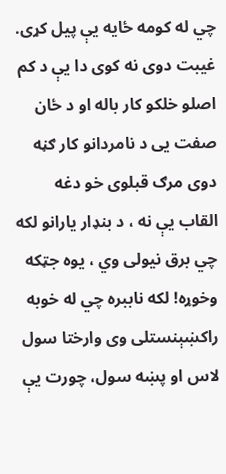چي له کومه ځایه یې پیل کړی. غیبت دوی نه کوی دا یې د کم اصلو خلکو کار باله او د ځان صفت یی د نامردانو کار ګڼه دوی مرګ قبلوی خو دغه القاب یې نه ، د بنډار یارانو لکه چي برق نیولی وي ، یوه جټکه وخوړه! لکه ناببره چي له خوبه راکښېنستلی وی وارختا سول لاس او پښه سول، چورت یې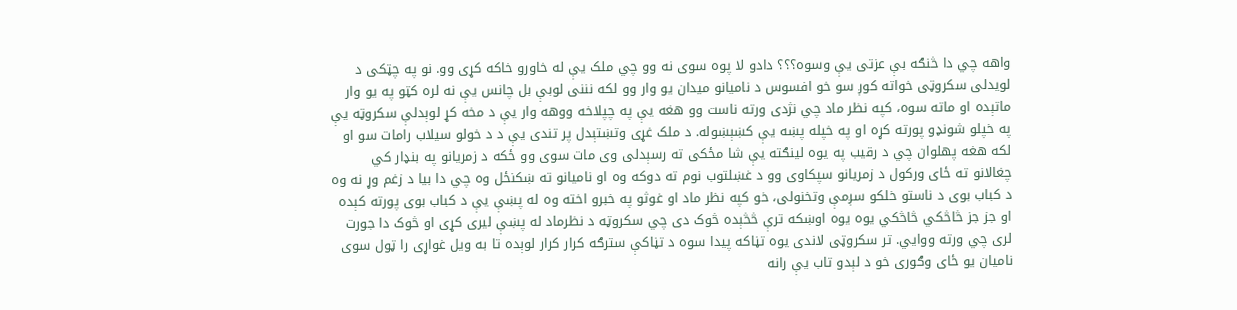واهه چي دا څنګه بې عزتی یې وسوه؟؟؟ دادو لا پوه سوی نه وو چي ملک یې له خاورو خاکه کړی وو. نو په چټکی د لویدلی سکروټی خواته کوږ سو خو افسوس د نامیانو میدان یو وار وو لکه نننی لوبې بل چانس یې نه لره کټو په یو وار ماتېده او ماته سوه، کپه نظر ماد چي نژدی ورته ناست وو هغه یې په چپلاخه ووهه وار یې د مخه کړ لوېدلې سکروټه یې په خپلو شونډو پورته کړه او په خپله پښه یې کښېښوله. د ملک غړی وتښتېدل پر تندی یې د د خولو سیلاب رامات سو او لکه هغه پهلوان چي د رقیب په یوه لینګته یې شا مځکی ته رسېدلی وی مات سوی وو ځکه د زمریانو په بنډار کي چغالانو ته ځای ورکول د زمریانو سپکاوی وو د غښلتوب نوم ته دوکه وه او نامیانو ته ښکنځل وه چي دا بیا د زغم وړ نه وه
د کباب بوی د ناستو خلکو سږمې وتخنولی، خو کپه نظر ماد او غوثو په خبرو اخته وه له پښې یې د کباب بوی پورته کېده او جز جز څاڅکي څاڅکي یوه یوه اوښکه ترې څڅېده څوک دی چي سکروټه د نظرماد له پښې لیری کړی او څوک دا جورت لری چي ورته ووایي. تر سکروټی لاندی یوه تڼاکه پيدا سوه د تڼاکې سترګه کرار کرار لوېده تا به ويل غواړی را ټول سوی نامیان یو ځای وګوری خو د لېدو تاب یې رانه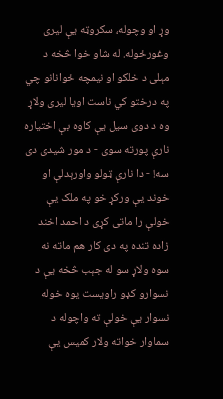وړ او وچوله، سکروټه یې لیری وغورځوله. له شاو خوا څخه د مېلی د خلکو او نیمچه ځوانانو چي په درختو کي ناست اویا لیری ولاړ وه د دوی سیل یې کاوه بې اختیاره نارې پورته سوی - د مور شیدی دی سه! - دا نارې ټولو واورېدلې او خوند یې ورکړ خو په ملک یې خولې را ماتی کړی د احمد اخند زاده تنده په دی کار هم ماته نه سوه ولاړ سو له جېب څخه یې د نسوارو کډو راویست یوه خوله نسوار یې خولې ته واچوله د سماوار خواته ولار کمیس یې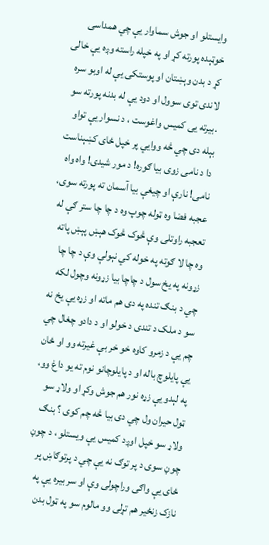وایستلو او جوش سماوار یې چي همداسی خوټېده پورته کړ او په خپله راسته وږه یې خالی کړ د بدن وېښتان او پوستکی یې له اوبو سره لاندی توی سوول او دود یې له بدنه پورته سو .بیرته یی کمیس واغوست ، د نسوار یې تواو بېله دی چي څه ووایي پر خپل ځای کښېناست دا د نامی زوی بیا ګوره! د مور شیدی! واه واه نامی! نارې او چیغې بیا آسمان ته پورته سوی، عجبه فضا وه ټوله چوپ وه د چا چا ستر ګې له تعجبه راوتلی وې څوک څوک هېښ پېښ پاته وه چا لا ګوته په خوله کي نېولې وې د چا چا زړونه په یخ سول د چاچا بیا زړونه وچول لکه چي د بنګ تنده په دی هم ماته او زړه یې یخ نه سو د ملک د تندی د خولو او د دادو چغال چي چم یې د زمرو کاوه خو خر بې غیرته وو او ځان یې پایلوچ باله او د پایلوچانو نوم ته یو داغ وو، په لېدو یې زړه نور هم جوش وکړ او ولاړ سو ټول حیران ول چي دی بیا څه چم کوی ؟ بنګ ولاړ سو خپل اوږد کمیس یې ویستلو ، د چوڼ چوڼ سوی د پر توګ نه یې چي د پرتوګاښ پر ځای یې واګی وراچولی وې او سر بیره یې په نازک زنځیر هم تړلی وو مالوم سو په ټول بدن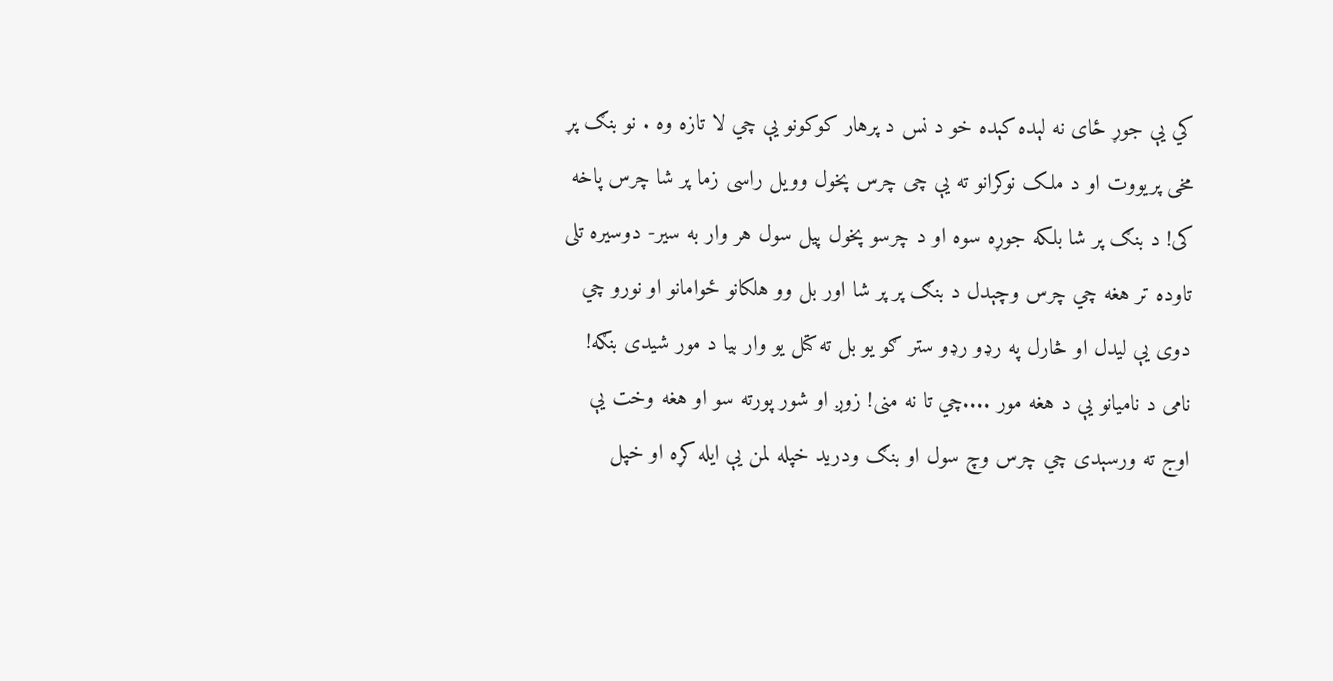کي یې جوړ ځای نه لېده کېده خو د نس د پرهار کوکونو یې چي لا تازه وه . نو بنګ پړ مخی پریووت او د ملک نوکرانو ته یې چی چرس پخول وویل راسی زما پر شا چرس پاخه کی! د بنګ پر شا بلکه جوړه سوه او د چرسو پخول پیل سول هر وار به سیر- دوسیره تلی تاوده تر هغه چي چرس وچېدل د بنګ پر پر شا اور بل وو هلکانو ځوامانو او نورو چي دوی یې لیدل او څارل په رډو رډو ستر ګو یو بل ته کتل یو وار بیا د مور شیدی بنګه! نامی د نامیانو یې د هغه مور ....چي تا نه منی! زوږ او شور پورته سو او هغه وخت یې اوج ته ورسېدی چي چرس وچ سول او بنګ ودرید خپله لمن یې ایله کړه او خپل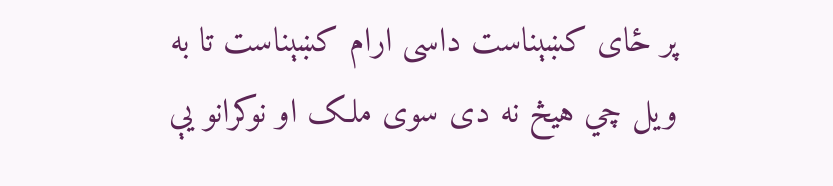پر ځای کښېناست داسی ارام کښېناست تا به ویل چي هیڅ نه دی سوی ملک او نوکرانو یې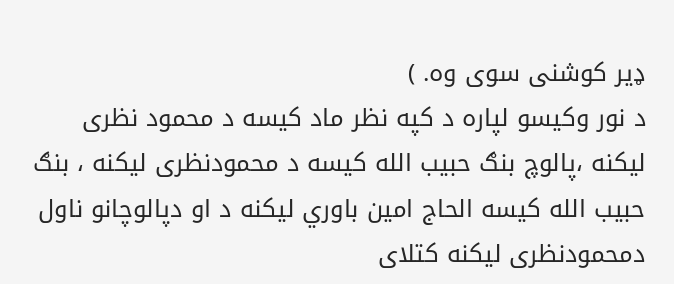ډیر کوشنی سوی وه. )
د نور وکیسو لپاره د کپه نظر ماد کیسه د محمود نظری لیکنه ،پالوچ بنګ حبیب الله کیسه د محمودنظری لیکنه ، بنګ حبیب الله کیسه الحاج امين باوري لیکنه د او دپالوچانو ناول دمحمودنظری لیکنه کتلای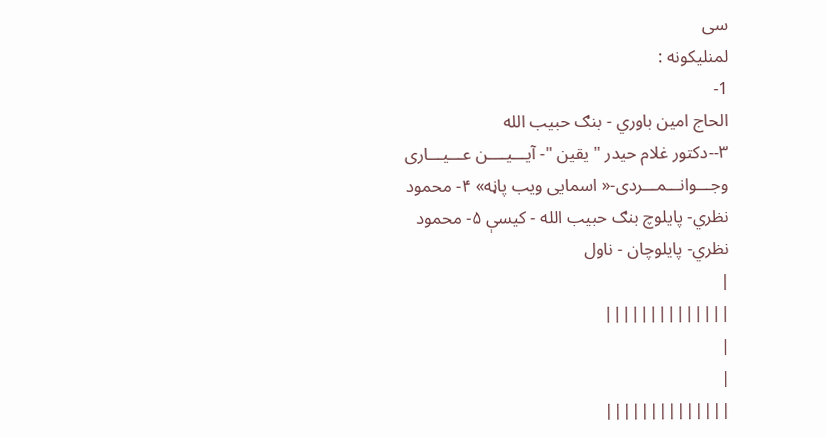سی
لمنلیکونه :
1-
الحاج امين باوري - بنګ حبيب الله
۳--دکتور غلام حيدر " يقين "- آيـــيــــن عـــيـــاری وجـــوانـــمـــردی-« اسمایی ویب پاڼه» ۴- محمود نظري- پایلوچ بنګ حبیب الله - کیسې ۵- محمود نظري- پایلوچان - ناول
|
||||||||||||||
|
|
||||||||||||||